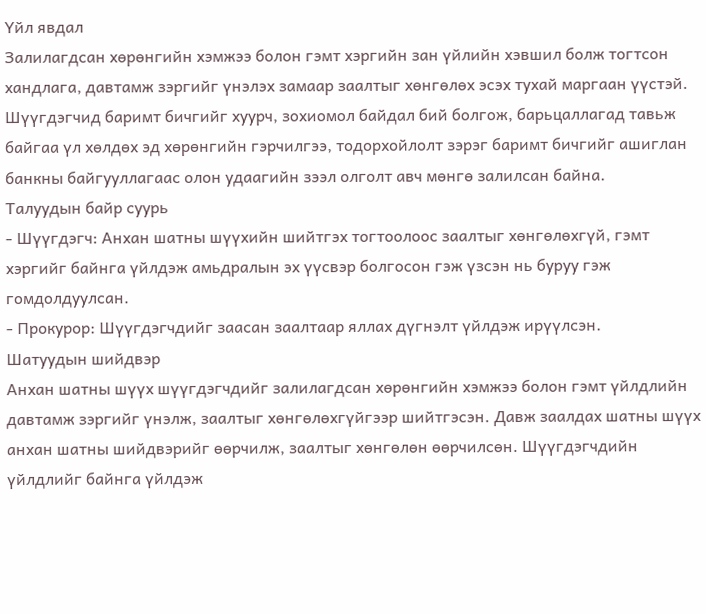Үйл явдал
Залилагдсан хөрөнгийн хэмжээ болон гэмт хэргийн зан үйлийн хэвшил болж тогтсон хандлага, давтамж зэргийг үнэлэх замаар заалтыг хөнгөлөх эсэх тухай маргаан үүстэй. Шүүгдэгчид баримт бичгийг хуурч, зохиомол байдал бий болгож, барьцаллагад тавьж байгаа үл хөлдөх эд хөрөнгийн гэрчилгээ, тодорхойлолт зэрэг баримт бичгийг ашиглан банкны байгууллагаас олон удаагийн зээл олголт авч мөнгө залилсан байна.
Талуудын байр суурь
- Шүүгдэгч: Анхан шатны шүүхийн шийтгэх тогтоолоос заалтыг хөнгөлөхгүй, гэмт хэргийг байнга үйлдэж амьдралын эх үүсвэр болгосон гэж үзсэн нь буруу гэж гомдолдуулсан.
- Прокурор: Шүүгдэгчдийг заасан заалтаар яллах дүгнэлт үйлдэж ирүүлсэн.
Шатуудын шийдвэр
Анхан шатны шүүх шүүгдэгчдийг залилагдсан хөрөнгийн хэмжээ болон гэмт үйлдлийн давтамж зэргийг үнэлж, заалтыг хөнгөлөхгүйгээр шийтгэсэн. Давж заалдах шатны шүүх анхан шатны шийдвэрийг өөрчилж, заалтыг хөнгөлөн өөрчилсөн. Шүүгдэгчдийн үйлдлийг байнга үйлдэж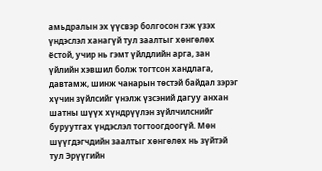амьдралын эх үүсвэр болгосон гэж үзэх үндэслэл ханагүй тул заалтыг хөнгөлөх ёстой, учир нь гэмт үйлдлийн арга, зан үйлийн хэвшил болж тогтсон хандлага, давтамж, шинж чанарын төстэй байдал зэрэг хүчин зүйлсийг үнэлж үзсэний дагуу анхан шатны шүүх хүндрүүлэн зүйлчилснийг буруутгах үндэслэл тогтоогдоогүй. Мөн шүүгдэгчдийн заалтыг хөнгөлөх нь зүйтэй тул Эрүүгийн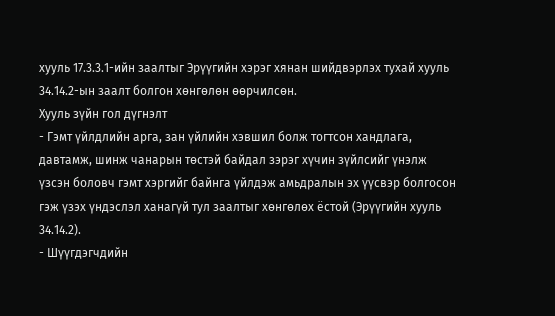хууль 17.3.3.1-ийн заалтыг Эрүүгийн хэрэг хянан шийдвэрлэх тухай хууль 34.14.2-ын заалт болгон хөнгөлөн өөрчилсөн.
Хууль зүйн гол дүгнэлт
- Гэмт үйлдлийн арга, зан үйлийн хэвшил болж тогтсон хандлага, давтамж, шинж чанарын төстэй байдал зэрэг хүчин зүйлсийг үнэлж үзсэн боловч гэмт хэргийг байнга үйлдэж амьдралын эх үүсвэр болгосон гэж үзэх үндэслэл ханагүй тул заалтыг хөнгөлөх ёстой (Эрүүгийн хууль 34.14.2).
- Шүүгдэгчдийн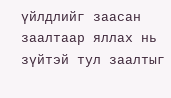үйлдлийг заасан заалтаар яллах нь зүйтэй тул заалтыг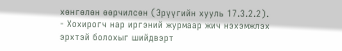хөнгөлөн өөрчилсөн (Эрүүгийн хууль 17.3.2.2).
- Хохирогч нар иргэний журмаар жич нэхэмжлэх эрхтэй болохыг шийдвэрт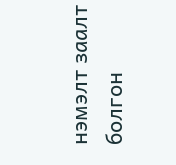нэмэлт заалт болгон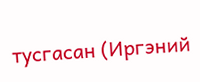тусгасан (Иргэний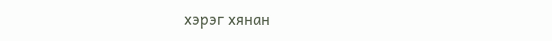хэрэг хянан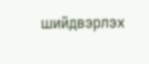шийдвэрлэх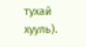тухай хууль).